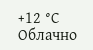+12 °С
Облачно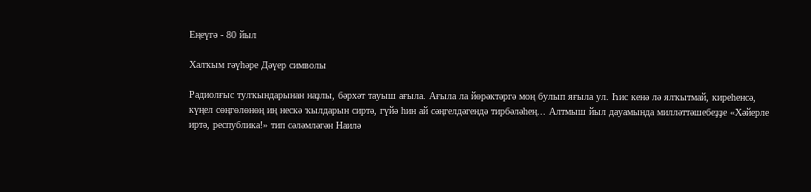Еңеүгә - 80 йыл

Халҡым гәүһәре Дәүер символы

Радиолғыс тулҡындарынан наҙлы, бәрхәт тауыш ағыла. Ағыла ла йөрәктәргә моң булып яғыла ул. Һис кенә лә ялҡытмай, киреһенсә, күңел сөңгөлөнөң иң нескә ҡылдарын сиртә, гүйә һин ай сәңгелдәгендә тирбәләһең... Алтмыш йыл дауамында милләттәшебеҙҙе «Хәйерле иртә, республика!» тип сәләмләгән Наилә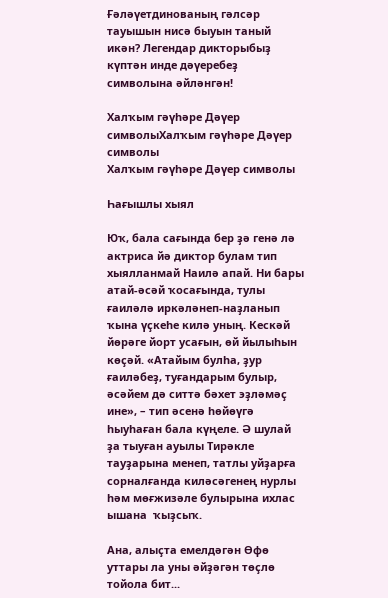Ғәләүетдинованың гәлсәр тауышын нисә быуын таный икән? Легендар дикторыбыҙ күптән инде дәүеребеҙ символына әйләнгән!

Халҡым гәүһәре Дәүер символыХалҡым гәүһәре Дәүер символы
Халҡым гәүһәре Дәүер символы

Һағышлы хыял

Юҡ, бала сағында бер ҙә генә лә актриса йә диктор булам тип хыялланмай Наилә апай. Ни бары атай-әсәй ҡосағында, тулы ғаиләлә иркәләнеп-наҙланып ҡына үҫкеһе килә уның. Кескәй йөрәге йорт усағын, өй йылыһын көҫәй. «Атайым булһа, ҙур ғаиләбеҙ, туғандарым булыр, әсәйем дә ситтә бәхет эҙләмәҫ ине», – тип әсенә һөйөүгә һыуһаған бала күңеле. Ә шулай ҙа тыуған ауылы Тирәкле тауҙарына менеп, татлы уйҙарға сорналғанда киләсәгенең нурлы һәм мөғжизәле булырына ихлас ышана  ҡыҙсыҡ.

Ана, алыҫта емелдәгән Өфө уттары ла уны әйҙәгән төҫлө тойола бит...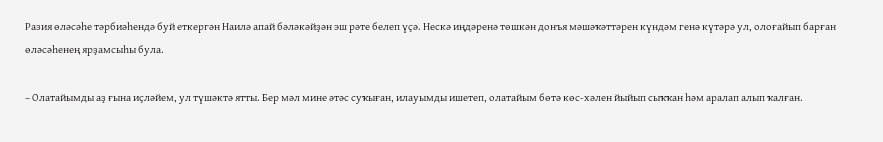Разия өләсәһе тәрбиәһендә буй еткергән Наилә апай бәләкәйҙән эш рәте белеп үҫә. Нескә иңдәренә төшкән донъя мәшәҡәттәрен күндәм генә күтәрә ул, олоғайып барған өләсәһенең ярҙамсыһы була.

– Олатайымды аҙ ғына иҫләйем, ул түшәктә ятты. Бер мәл мине әтәс суҡыған, илауымды ишетеп, олатайым бөтә көс-хәлен йыйып сыҡҡан һәм аралап алып ҡалған.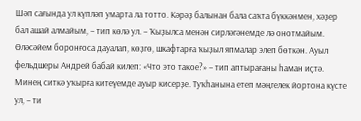Шәп сағында ул күпләп умарта ла тотто. Кәрәҙ балынан бала саҡта бүккәнмен, хәҙер бал ашай алмайым, – тип көлә ул. – Ҡыҙылса менән сирләгәнемде лә онотмайым. Өләсәйем боронғоса дауалап, көҙгө, шкафтарға ҡыҙыл япмалар элеп бөткән. Ауыл фельдшеры Андрей бабай килеп: «Что это такое?» – тип аптырағаны һаман иҫтә. Минең ситкә уҡырға китеүемде ауыр кисерҙе. Туҡһанына етеп мәңгелек йортона күсте ул, – ти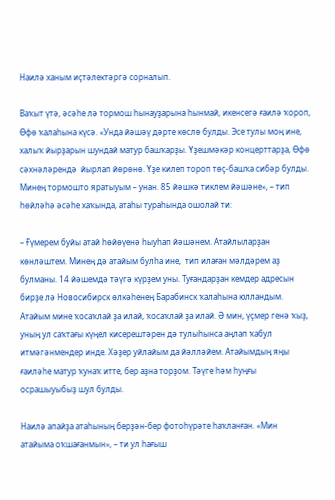Наилә ханым иҫтәлектәргә сорналып.

Ваҡыт үтә, әсәһе лә тормош һынауҙарына һынмай, икенсегә ғаилә ҡороп, Өфө ҡалаһына күсә. «Унда йәшәү дәрте көслө булды. Эсе тулы моң ине, халыҡ йырҙарын шундай матур башҡарҙы. Үҙешмәкәр концерттарҙа, Өфө сәхнәләрендә  йырлап йөрөнө. Үҙе килеп тороп төҫ-башҡа сибәр булды. Минең тормошто яратыуым – унан. 85 йәшкә тиклем йәшәне», – тип һөйләһә әсәһе хаҡында, атаһы тураһында ошолай ти:

– Ғүмерем буйы атай һөйөүенә һыуһап йәшәнем. Атайлыларҙан көнләштем. Минең дә атайым булһа ине,  тип илаған мәлдәрем аҙ булманы. 14 йәшемдә тәүгә күрҙем уны. Туғандарҙан кемдер адресын бирҙе лә Новосибирск өлкәһенең Барабинск ҡалаһына юлландым. Атайым мине ҡосаҡлай ҙа илай, ҡосаҡлай ҙа илай. Ә мин, үҫмер генә ҡыҙ, уның ул саҡтағы күңел кисерештәрен дә тулыһынса аңлап ҡабул итмәгәнмендер инде. Хәҙер уйлайым да йәлләйем. Атайымдың яңы ғаиләһе матур ҡунаҡ итте, бер аҙна торҙом. Тәүге һәм һуңғы осрашыуыбыҙ шул булды.

Наилә апайҙа атаһының берҙән-бер фотоһүрәте һаҡланған. «Мин атайыма оҡшағанмын», – ти ул һағыш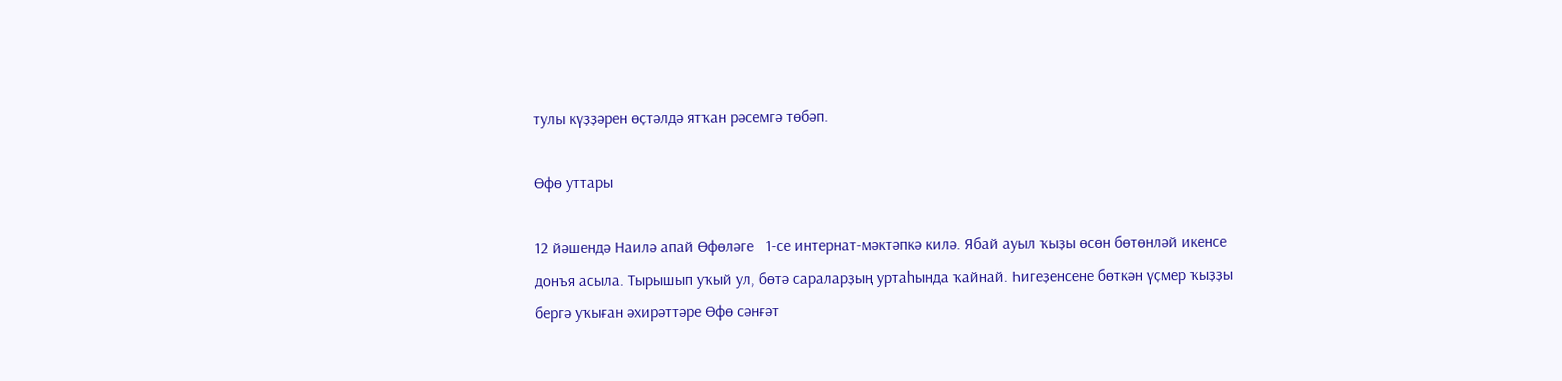тулы күҙҙәрен өҫтәлдә ятҡан рәсемгә төбәп.

Өфө уттары

12 йәшендә Наилә апай Өфөләге   1-се интернат-мәктәпкә килә. Ябай ауыл ҡыҙы өсөн бөтөнләй икенсе донъя асыла. Тырышып уҡый ул, бөтә сараларҙың уртаһында ҡайнай. Һигеҙенсене бөткән үҫмер ҡыҙҙы бергә уҡыған әхирәттәре Өфө сәнғәт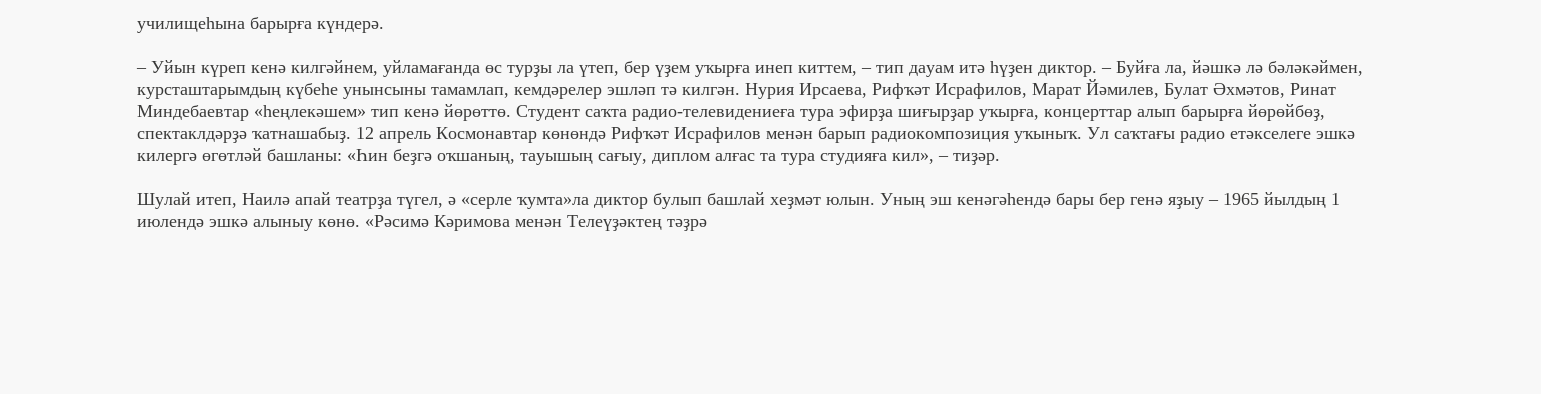училищеһына барырға күндерә.

– Уйын күреп кенә килгәйнем, уйламағанда өс турҙы ла үтеп, бер үҙем уҡырға инеп киттем, – тип дауам итә һүҙен диктор. – Буйға ла, йәшкә лә бәләкәймен, курсташтарымдың күбеһе унынсыны тамамлап, кемдәрелер эшләп тә килгән. Нурия Ирсаева, Рифҡәт Исрафилов, Марат Йәмилев, Булат Әхмәтов, Ринат Миндебаевтар «һеңлекәшем» тип кенә йөрөттө. Студент саҡта радио-телевидениеға тура эфирҙа шиғырҙар уҡырға, концерттар алып барырға йөрөйбөҙ, спектаклдәрҙә ҡатнашабыҙ. 12 апрель Космонавтар көнөндә Рифҡәт Исрафилов менән барып радиокомпозиция уҡыныҡ. Ул саҡтағы радио етәкселеге эшкә килергә өгөтләй башланы: «Һин беҙгә оҡшаның, тауышың сағыу, диплом алғас та тура студияға кил», – тиҙәр.

Шулай итеп, Наилә апай театрҙа түгел, ә «серле ҡумта»ла диктор булып башлай хеҙмәт юлын. Уның эш кенәгәһендә бары бер генә яҙыу – 1965 йылдың 1 июлендә эшкә алыныу көнө. «Рәсимә Кәримова менән Телеүҙәктең тәҙрә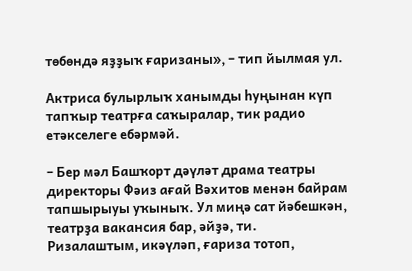төбөндә яҙҙыҡ ғаризаны», – тип йылмая ул.

Актриса булырлыҡ ханымды һуңынан күп тапҡыр театрға саҡыралар, тик радио етәкселеге ебәрмәй.

– Бер мәл Башҡорт дәүләт драма театры директоры Фәиз ағай Вәхитов менән байрам тапшырыуы уҡыныҡ. Ул миңә сат йәбешкән, театрҙа вакансия бар, әйҙә, ти. Ризалаштым, икәүләп, ғариза тотоп,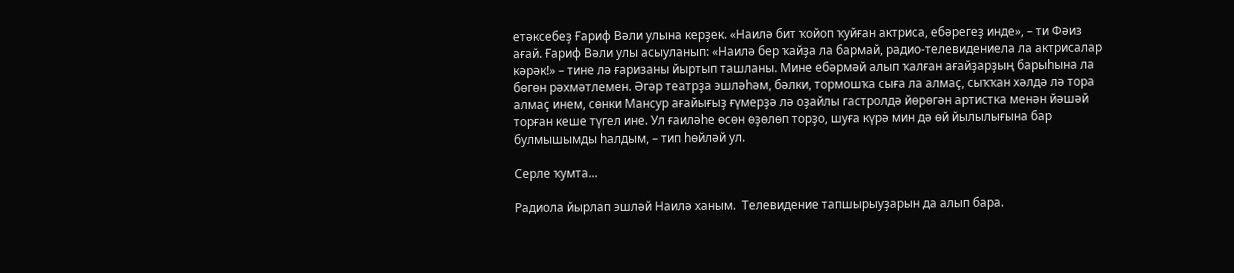етәксебеҙ Ғариф Вәли улына керҙек. «Наилә бит ҡойоп ҡуйған актриса, ебәрегеҙ инде», – ти Фәиз ағай. Ғариф Вәли улы асыуланып: «Наилә бер ҡайҙа ла бармай, радио-телевидениела ла актрисалар кәрәк!» – тине лә ғаризаны йыртып ташланы. Мине ебәрмәй алып ҡалған ағайҙарҙың барыһына ла бөгөн рәхмәтлемен. Әгәр театрҙа эшләһәм, бәлки, тормошҡа сыға ла алмаҫ, сыҡҡан хәлдә лә тора алмаҫ инем, сөнки Мансур ағайығыҙ ғүмерҙә лә оҙайлы гастролдә йөрөгән артистка менән йәшәй торған кеше түгел ине. Ул ғаиләһе өсөн өҙөлөп торҙо, шуға күрә мин дә өй йылылығына бар булмышымды һалдым, – тип һөйләй ул.

Серле ҡумта...

Радиола йырлап эшләй Наилә ханым.  Телевидение тапшырыуҙарын да алып бара.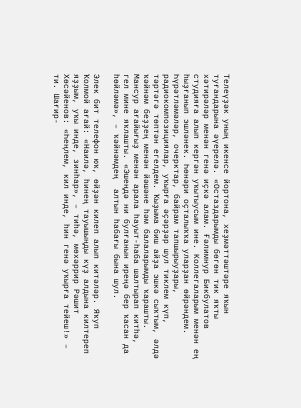Телеүҙәк уның икенсе йортона, хеҙмәттәштәре яҡын туғандарына әүерелә. «Остаздарымды бөгөн тик яҡты хәтирәләр менән генә иҫкә алам. Ғәлимнур Бикбулатов студияға алып кергән уҡытыусым ине. Коллегаларым менән ең һыҙғанып эшләнек. Һөнәри оҫталыҡҡа уларҙан өйрәндем. Һүрәтләмәләр, очерктар, байрам тапшырыуҙары, радиокомпозициялар, уҡырға әҫәрҙәр шул тиклем күп, тәртәгә төптән егелдем. Ҡыҙыма биш айҙа эшкә сыҡтым, әлдә ҡәйнәм беҙҙең менән йәшәне һәм балаларымды ҡарашты. Мансур ағайығыҙ менән арала һауыт-һаба шалтырап китһә, гел мине яҡлашты. «Эшеңдә ни булғанын иреңә бер ҡасан да һөйләмә», – ҡәйнәмдең  алтын һабағы бына шул.

Элек бит телефон юҡ, өйҙән килеп алып китәләр. Яҡуп Ҡолмой ағай: «Наилә, һинең тауышыңды күҙ алдына килтереп яҙҙым, уҡы инде, зинһар», – тиһә, мөхәррир Рәшит Хөсәйенов: «Һеңлем, кил инде, һин генә уҡырға тейеш!» – ти. Шағир-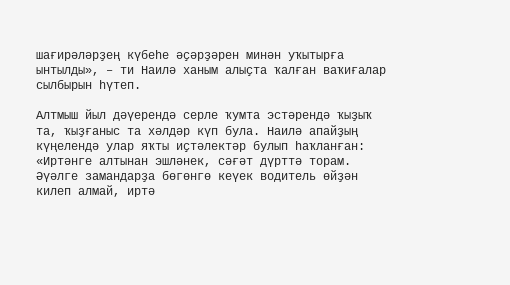шағирәләрҙең күбеһе әҫәрҙәрен минән уҡытырға ынтылды», – ти Наилә ханым алыҫта ҡалған ваҡиғалар сылбырын һүтеп.

Алтмыш йыл дәүерендә серле ҡумта эстәрендә ҡыҙыҡ та, ҡыҙғаныс та хәлдәр күп була. Наилә апайҙың күңелендә улар яҡты иҫтәлектәр булып һаҡланған: «Иртәнге алтынан эшләнек, сәғәт дүрттә торам. Әүәлге замандарҙа бөгөнгө кеүек водитель өйҙән килеп алмай, иртә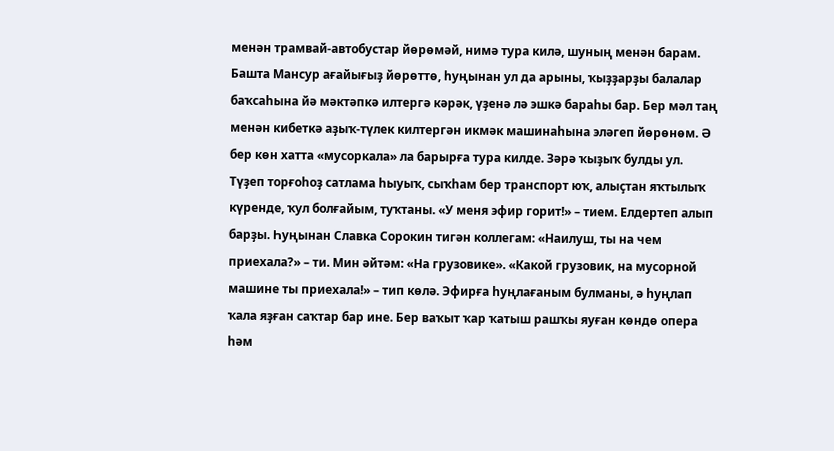менән трамвай-автобустар йөрөмәй, нимә тура килә, шуның менән барам. Башта Мансур ағайығыҙ йөрөттө, һуңынан ул да арыны, ҡыҙҙарҙы балалар баҡсаһына йә мәктәпкә илтергә кәрәк, үҙенә лә эшкә бараһы бар. Бер мәл таң менән кибеткә аҙыҡ-түлек килтергән икмәк машинаһына эләгеп йөрөнөм. Ә бер көн хатта «мусоркала» ла барырға тура килде. Зәрә ҡыҙыҡ булды ул. Түҙеп торғоһоҙ сатлама һыуыҡ, сыҡһам бер транспорт юҡ, алыҫтан яҡтылыҡ күренде, ҡул болғайым, туҡтаны. «У меня эфир горит!» – тием. Елдертеп алып барҙы. Һуңынан Славка Сорокин тигән коллегам: «Наилуш, ты на чем приехала?» – ти. Мин әйтәм: «На грузовике». «Какой грузовик, на мусорной машине ты приехала!» – тип көлә. Эфирға һуңлағаным булманы, ә һуңлап ҡала яҙған саҡтар бар ине. Бер ваҡыт ҡар ҡатыш рашҡы яуған көндө опера һәм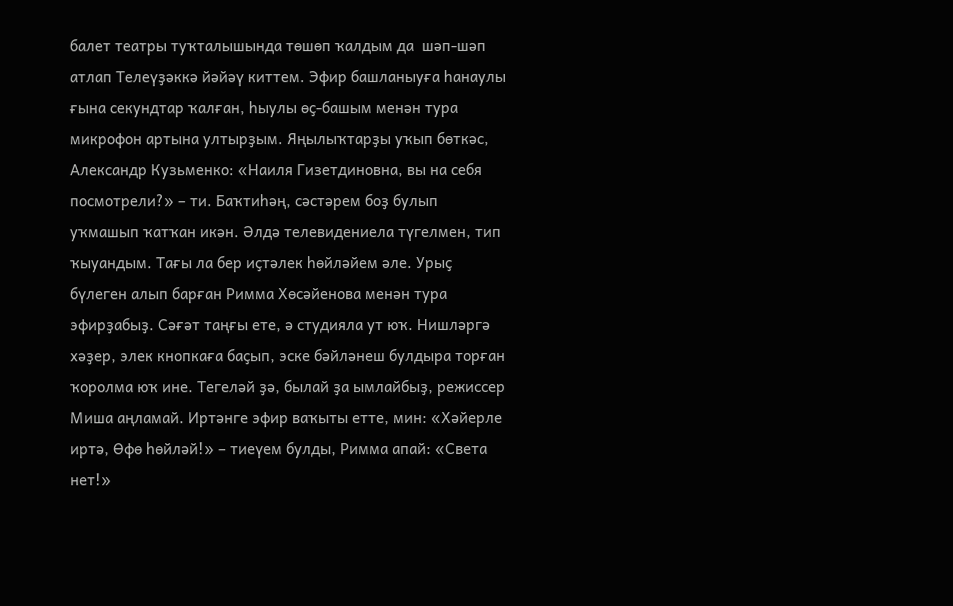балет театры туҡталышында төшөп ҡалдым да  шәп-шәп атлап Телеүҙәккә йәйәү киттем. Эфир башланыуға һанаулы ғына секундтар ҡалған, һыулы өҫ-башым менән тура микрофон артына ултырҙым. Яңылыҡтарҙы уҡып бөткәс, Александр Кузьменко: «Наиля Гизетдиновна, вы на себя посмотрели?» – ти. Баҡтиһәң, сәстәрем боҙ булып уҡмашып ҡатҡан икән. Әлдә телевидениела түгелмен, тип ҡыуандым. Тағы ла бер иҫтәлек һөйләйем әле. Урыҫ бүлеген алып барған Римма Хөсәйенова менән тура эфирҙабыҙ. Сәғәт таңғы ете, ә студияла ут юҡ. Нишләргә хәҙер, элек кнопкаға баҫып, эске бәйләнеш булдыра торған ҡоролма юҡ ине. Тегеләй ҙә, былай ҙа ымлайбыҙ, режиссер Миша аңламай. Иртәнге эфир ваҡыты етте, мин: «Хәйерле иртә, Өфө һөйләй!» – тиеүем булды, Римма апай: «Света нет!»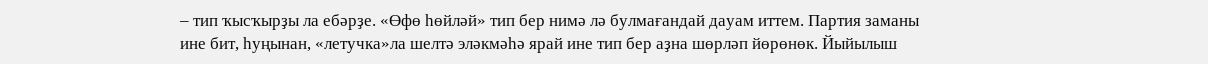– тип ҡысҡырҙы ла ебәрҙе. «Өфө һөйләй» тип бер нимә лә булмағандай дауам иттем. Партия заманы ине бит, һуңынан, «летучка»ла шелтә эләкмәһә ярай ине тип бер аҙна шөрләп йөрөнөк. Йыйылыш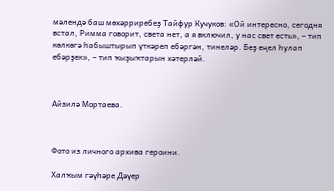мәлендә баш мөхәрриребеҙ Тайфур Кучуков: «Ой интересно, сегодня встал, Римма говорит, света нет, а я включил, у нас свет есть», – тип көлкөгә һабыштырып үткәреп ебәргән, тинеләр. Беҙ еңел һулап ебәрҙек», – тип ҡыҙыҡтарын хәтерләй.



Айзилә Мортаева.



Фото из личного архива героини.

Халҡым гәүһәре Дәүер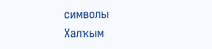символы
Халҡым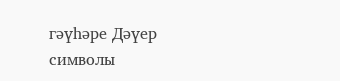гәүһәре Дәүер символы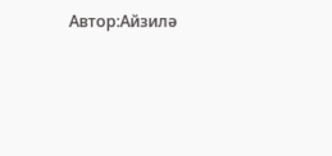Автор:Айзилә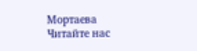Мортаева
Читайте нас